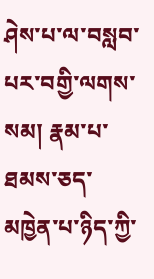ཤེས་པ་ལ་བསླབ་པར་བགྱི་ལགས་སམ། རྣམ་པ་ཐམས་ཅད་མཁྱེན་པ་ཉིད་ཀྱི་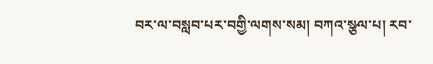བར་ལ་བསླབ་པར་བགྱི་ལགས་སམ། བཀའ་སྩལ་པ། རབ་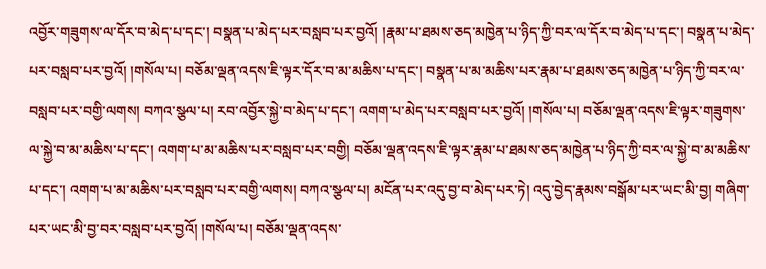འབྱོར་གཟུགས་ལ་དོར་བ་མེད་པ་དང་། བསྣན་པ་མེད་པར་བསླབ་པར་བྱའོ། །རྣམ་པ་ཐམས་ཅད་མཁྱེན་པ་ཉིད་ཀྱི་བར་ལ་དོར་བ་མེད་པ་དང་། བསྣན་པ་མེད་པར་བསླབ་པར་བྱའོ། །གསོལ་པ། བཅོམ་ལྡན་འདས་ཇི་ལྟར་དོར་བ་མ་མཆིས་པ་དང་། བསྣན་པ་མ་མཆིས་པར་རྣམ་པ་ཐམས་ཅད་མཁྱེན་པ་ཉིད་ཀྱི་བར་ལ་བསླབ་པར་བགྱི་ལགས། བཀའ་སྩལ་པ། རབ་འབྱོར་སྐྱེ་བ་མེད་པ་དང་། འགག་པ་མེད་པར་བསླབ་པར་བྱའོ། །གསོལ་པ། བཅོམ་ལྡན་འདས་ཇི་ལྟར་གཟུགས་ལ་སྐྱེ་བ་མ་མཆིས་པ་དང་། འགག་པ་མ་མཆིས་པར་བསླབ་པར་བགྱི། བཅོམ་ལྡན་འདས་ཇི་ལྟར་རྣམ་པ་ཐམས་ཅད་མཁྱེན་པ་ཉིད་ཀྱི་བར་ལ་སྐྱེ་བ་མ་མཆིས་པ་དང་། འགག་པ་མ་མཆིས་པར་བསླབ་པར་བགྱི་ལགས། བཀའ་སྩལ་པ། མངོན་པར་འདུ་བྱ་བ་མེད་པར་ཏེ། འདུ་བྱེད་རྣམས་བསྒོམ་པར་ཡང་མི་བྱ། གཞིག་པར་ཡང་མི་བྱ་བར་བསླབ་པར་བྱའོ། །གསོལ་པ། བཅོམ་ལྡན་འདས་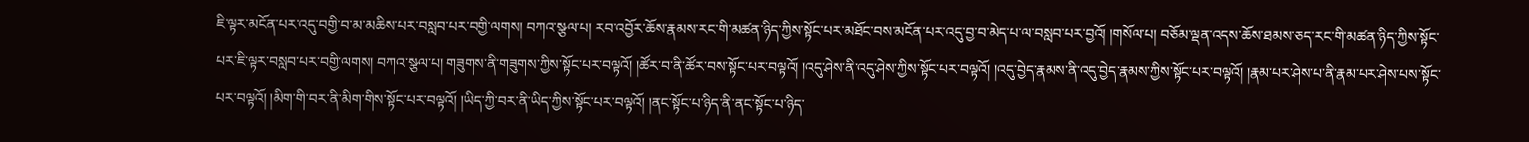ཇི་ལྟར་མངོན་པར་འདུ་བགྱི་བ་མ་མཆིས་པར་བསླབ་པར་བགྱི་ལགས། བཀའ་སྩལ་པ། རབ་འབྱོར་ཆོས་རྣམས་རང་གི་མཚན་ཉིད་ཀྱིས་སྟོང་པར་མཐོང་བས་མངོན་པར་འདུ་བྱ་བ་མེད་པ་ལ་བསླབ་པར་བྱའོ། །གསོལ་པ། བཅོམ་ལྡན་འདས་ཆོས་ཐམས་ཅད་རང་གི་མཚན་ཉིད་ཀྱིས་སྟོང་པར་ཇི་ལྟར་བསླབ་པར་བགྱི་ལགས། བཀའ་སྩལ་པ། གཟུགས་ནི་གཟུགས་ཀྱིས་སྟོང་པར་བལྟའོ། །ཚོར་བ་ནི་ཚོར་བས་སྟོང་པར་བལྟའོ། །འདུ་ཤེས་ནི་འདུ་ཤེས་ཀྱིས་སྟོང་པར་བལྟའོ། །འདུ་བྱེད་རྣམས་ནི་འདུ་བྱེད་རྣམས་ཀྱིས་སྟོང་པར་བལྟའོ། །རྣམ་པར་ཤེས་པ་ནི་རྣམ་པར་ཤེས་པས་སྟོང་པར་བལྟའོ། །མིག་གི་བར་ནི་མིག་གིས་སྟོང་པར་བལྟའོ། །ཡིད་ཀྱི་བར་ནི་ཡིད་ཀྱིས་སྟོང་པར་བལྟའོ། །ནང་སྟོང་པ་ཉིད་ནི་ནང་སྟོང་པ་ཉིད་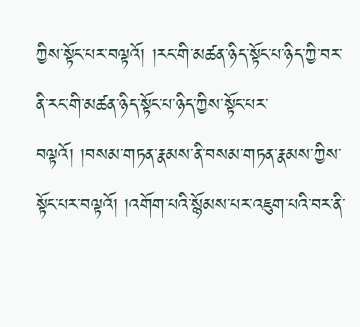ཀྱིས་སྟོང་པར་བལྟའོ། །རང་གི་མཚན་ཉིད་སྟོང་པ་ཉིད་ཀྱི་བར་ནི་རང་གི་མཚན་ཉིད་སྟོང་པ་ཉིད་ཀྱིས་སྟོང་པར་བལྟའོ། །བསམ་གཏན་རྣམས་ནི་བསམ་གཏན་རྣམས་ཀྱིས་སྟོང་པར་བལྟའོ། །འགོག་པའི་སྙོམས་པར་འཇུག་པའི་བར་ནི་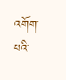འགོག་པའི་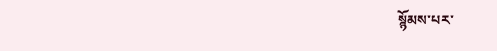སྙོམས་པར་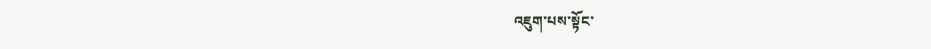འཇུག་པས་སྟོང་